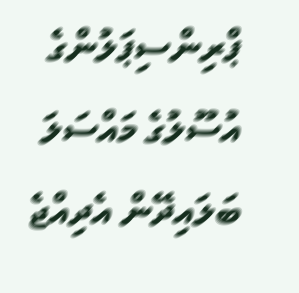ޕްރިންސިޕަލުންގެ އުސޫލުގެ މައްސަލަ ބަލައިދޭން އެދިއްޖެ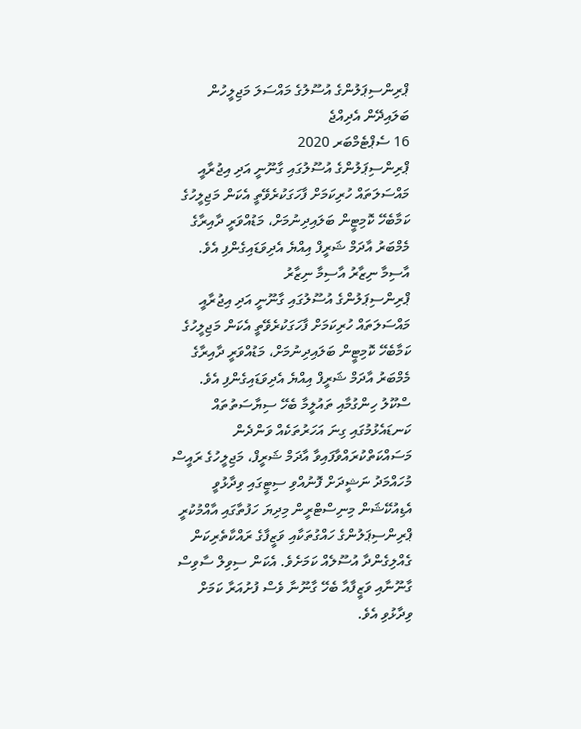ޕްރިންސިޕަލުންގެ އުސޫލުގެ މައްސަލަ މަޖިލީހުން ބަލައިދޭން އެދިއްޖެ
16 ސެޕްޓެމްބަރ 2020
ޕްރިންސިޕަލުންގެ އުސޫލުގައި ގާނޫނީ އަދި އިޖުރާއީ މައްސަލަތައް ހުރިކަމަށް ފާހަގަކުރެވޭތީ އެކަން މަޖިލީހުގެ ކަމާބެހޭ ކޮމިޓީން ބަލައިދިނުމަށް، މަޑުއްވަރީ ދާއިރާގެ މެމްބަރު އާދަމް ޝަރީފް އިއްޔެ އެދިވަޑައިގެންފި އެވެ.
އާސިމާ ނިޒާރު އާސިމާ ނިޒާރު
ޕްރިންސިޕަލުންގެ އުސޫލުގައި ގާނޫނީ އަދި އިޖުރާއީ މައްސަލަތައް ހުރިކަމަށް ފާހަގަކުރެވޭތީ އެކަން މަޖިލީހުގެ ކަމާބެހޭ ކޮމިޓީން ބަލައިދިނުމަށް، މަޑުއްވަރީ ދާއިރާގެ މެމްބަރު އާދަމް ޝަރީފް އިއްޔެ އެދިވަޑައިގެންފި އެވެ.
ސްކޫލު ހިންގުމާއި ތައުލީމާ ބެހޭ ސިޔާސަތުތައް ކަނޑައެޅުމުގައި ގިނަ އަހަރުތަކެއް ވަންދެން މަސައްކަތްކުރައްވާފައިވާ އާދަމް ޝަރީފް، މަޖިލީހުގެ ރައީސް މުހައްމަދު ނަޝީދަށް ފޮނުއްވި ސިޓީގައި ވިދާޅުވީ އެޑިއުކޭޝަން މިނިސްޓްރީން މިދިޔަ ހަފުތާގައި އާއްމުކުރީ ޕްރިންސިޕަލުންގެ ހައްގުތަކާއި ވަޒީފާގެ ރައްކާތެރިކަން ގެއްލިގެންދާ އުސޫލެއް ކަމަށެވެ. އެކަން ސިވިލް ސާވިސް ގާނޫނާއި ވަޒީފާއާ ބެހޭ ގާނޫނާ ވެސް ފުށުއަރާ ކަމަށް ވިދާޅުވި އެވެ.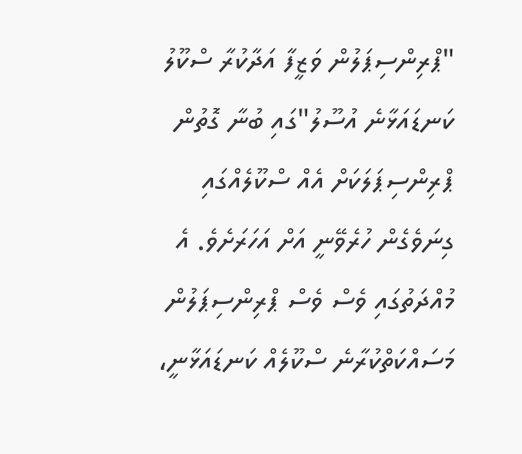"ޕްރިންސިޕަލުން ވަޒީފާ އަދާކުރާ ސްކޫލު ކަނޑައަޅާނެ އުސޫލު"ގައި ބުނާ ގޮތުން ޕްރިންސިޕަލަކަށް އެއް ސްކޫލެއްގައި ގިނަވެގެން ހުރެވޭނީ އަށް އަހަރަށެވެ. އެ މުއްދަތުގައި ވެސް ވެސް ޕްރިންސިޕަލުން މަސައްކަތްކުރާނެ ސްކޫލެއް ކަނޑައަޅާނީ،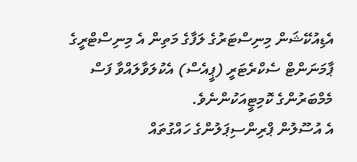އެޑިއުކޭޝަން މިނިސްޓަރުގެ ލަފާގެ މަތިން އެ މިނިސްޓްރީގެ ޕާމަނަންޓް ސެކްރެޓަރީ (ޕީއެސް) އެކުލަވާލައްވާ ފަސް މެމްބަރުންގެ ކޮމިޓީއަކުންނެވެ.
އެ އުސޫލުން ޕްރިންސިޕަލުންގެ ހައްގުތައް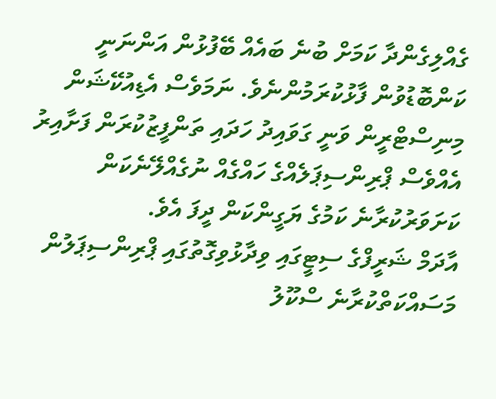ގެއްލިގެންދާ ކަމަށް ބުނެ ބައެއް ބޭފުޅުން އަންނަނީ ކަންބޮޑުވުން ފާޅުކުރަމުންނެވެ. ނަމަވެސް އެޑިއުކޭޝަން މިނިސްޓްރީން ވަނީ ގަވައިދު ހަދައި ތަންފީޒުކުރަން ފަށާއިރު އެއްވެސް ޕްރިންސިޕަލެއްގެ ހައްގެއް ނުގެއްލޭނެކަން ކަށަވަރުކުރާނެ ކަމުގެ ޔަގީންކަން ދީފަ އެވެ.
އާދަމް ޝަރީފްގެ ސިޓީގައި ވިދާޅުވިގޮތުގައި ޕްރިންސިޕަލުން މަސައްކަތްކުރާނެ ސްކޫލު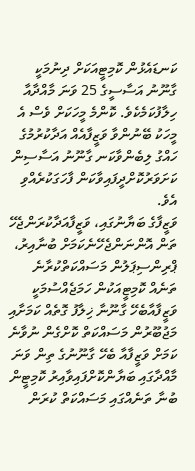ކަނޑައެޅުން ކޮމިޓީއަކަށް ދިނުމަކީ ގާނޫނު އަސާސީގެ 25 ވަނަ މާއްދާއާ ހިލާފުކަމެކެވެ. ކޮންމެ މީހަކަށް ވެސް އެ މީހަކު ބޭނުންވާ ވަޒީފާއެއް އަދާކުރުމުގެ ހައްގު ލިބެންވާކަނ ގާނޫނު އަސާސިން ކަށަވަރުކޮށްދީފައިވާކަން ފާހަގަކުރެއްވި އެވެ.
ވަޒީފާގެ ބަޔާނުގައި، ވަޒީފާއަދާކުރަންޖެހޭ ތަން އޮންނަންޖެހޭނެކަމަށް ބުނާއިރު، ޕްރިންސިޕަލުން މަސައްކަތްކުރާނެ ތަނެއް ކޮމިޓީއަކުން ހަމަޖެއްސުމަކީ ވަޒީފާއާބެހޭ ގާނޫނާ ޚިލާފު ގޮތެއް ކަމަށާއި މަޖުބޫރުން މަސައްކަތް ކޮށްގެން ނުވާނެ ކަމަށް ވަޒީފާއާ ބެހޭ ގާނޫނުގެ ތިން ވަނަ މާއްދާގައި ބަޔާންކޮށްފައިވާއިރު ކޮމިޓީން ބުނާ ތަނެއްގައި މަސައްކަތް ކުރަން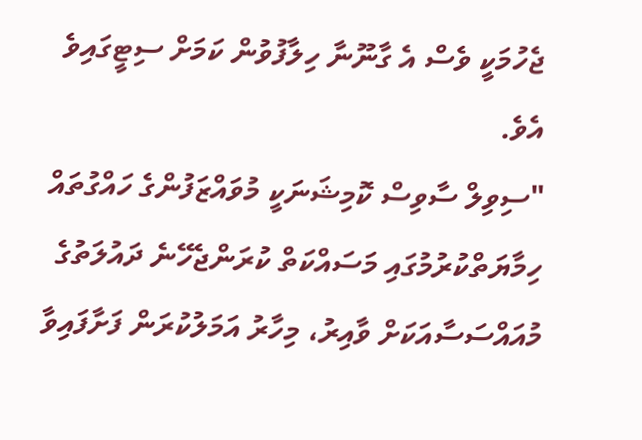ޖެހުމަކީ ވެސް އެ ގާނޫނާ ހިލާފުވުން ކަމަށް ސިޓީގައިވެ އެވެ.
"ސިވިލް ސާވިސް ކޮމިޝަނަކީ މުވައްޒަފުންގެ ހައްގުތައް ހިމާޔަތްކުރުމުގައި މަސައްކަތް ކުރަންޖެހޭނެ ދައުލަތުގެ މުއައްސަސާއަކަށް ވާއިރު، މިހާރު އަމަލުކުރަން ފަށާފައިވާ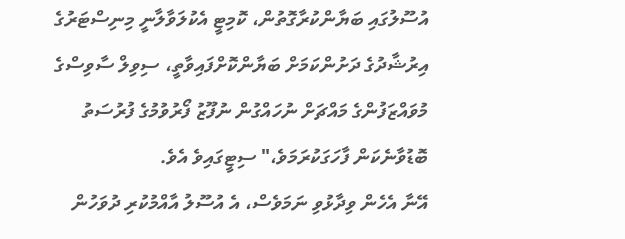އުސޫލުގައި ބަޔާންކުރާގޮތުން، ކޮމިޓީ އެކުލަވާލާނީ މިނިސްޓަރުގެ އިރުޝާދުގެ ދަށުންކަމަށް ބަޔާންކޮށްފައިވާތީ، ސިވިލް ސާވިސްގެ މުވައްޒަފުންގެ މައްޗަށް ނުހައްގުން ނުފޫޒު ފޯރުވުމުގެ ފުރުސަތު ބޮޑުވާނެކަން ފާހަގަކުރަމަވެ،" ސިޓީގައިވެ އެވެ.
އޭނާ އެހެން ވިދާޅުވި ނަމަވެސް، އެ އުސޫލު އާއްމުކުރި ދުވަހުން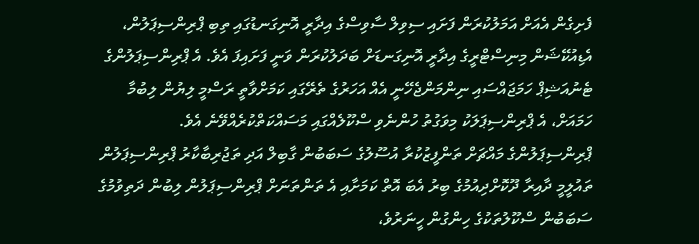ފެށިގެން އެއަށް އަމަލުކުރަން ފަށައި ސިވިލް ސާވިސްގެ އިދާރީ އޮނިގަނޑުގައި ތިބި ޕްރިންސިޕަލުން، އެޑިއުކޭޝަން މިނިސްޓްރީގެ އިދާރީ އޮނިގަނޑަށް ބަދަލުކުރަން ވަނީ ފަށައިފަ އެވެ. އެ ޕްރިންސިޕަލުންގެ ޓެނުއަޝިޕް ހަމަޖައްސައި ނިންމަންޖެހޭނީ އެއް އަހަރުގެ ތެރޭގައި ކަމަށްވާތީ ރަސްމީ ލިޔުން ލިބުމާ ހަމައަށް، އެ ޕްރިންސިޕަލަކު މިވަގުތު ހުންނެވި ސްކޫލެއްގައި މަސައްކަތްކުރެއްވޭނެ އެވެ.
ޕްރިންސިޕަލުންގެ މައްޗަށް ތަންފީޒުކުރާ އުސޫލުގެ ސަބަބުން ގާބިލް އަދި ތަޖުރިބާކާރު ޕްރިންސިޕަލުން ތައުލީމީ ދާއިރާ ދޫކޮށްދިއުމުގެ ބިރު އެބަ އޮތް ކަމަށާއި އެ ތަންތަނަށް ޕްރިންސިޕަލުން ލިބުން ދަތިވުމުގެ ސަބަބުން ސްކޫލުތަކުގެ ހިންގުން ހީނަރުވެ،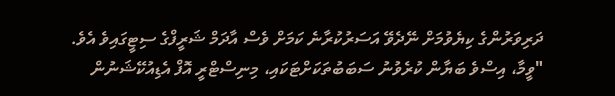ދަރިވަރުންގެ ކިޔެވުމަށް ނޭދެވޭ އަސަރުކުރާނެ ކަމަށް ވެސް އާދަމް ޝަރީފްގެ ސިޓީގައިވެ އެވެ.
"ވީމާ، އިސްވެ ބަޔާން ކުރެވުނު ސަބަބުތަކަށްޓަކައި، މިނިސްޓްރީ އޮފް އެޑިއުކޭޝަނުން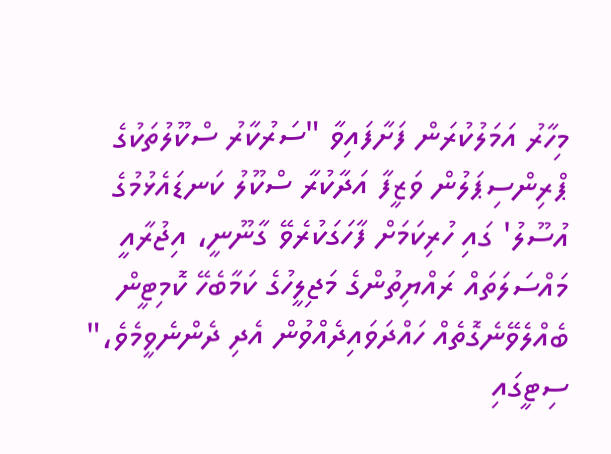މިހާރު އަމަލުކުރަން ފަށާފައިވާ "ސަރުކާރު ސްކޫލުތަކުގެ ޕްރިންސިޕަލުން ވަޒީފާ އަދާކުރާ ސްކޫލު ކަނޑައެޅުމުގެ އުސޫލު' ގައި ހުރިކަމަށް ފާހަގަކުރެވޭ ގާނޫނީ، އިޖުރާއީ މައްސަލަތައް ރައްޔިތުންގެ މަޖިލީހުގެ ކަމާބެހޭ ކޮމިޓީން ބެއްލެވޭނެގޮތެއް ހައްދަވައިދެއްވުން އެދި ދެންނެވީމެވެ،" ސިޓީގައި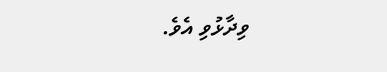ވިދާޅުވި އެވެ.